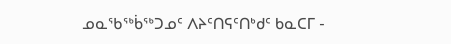ᓄᓇᖃᖅᑳᖅᑐᓄᑦ ᐱᔨᑦᑎᕋᑦᑎᒃᑯᑦ ᑲᓇᑕᒥ -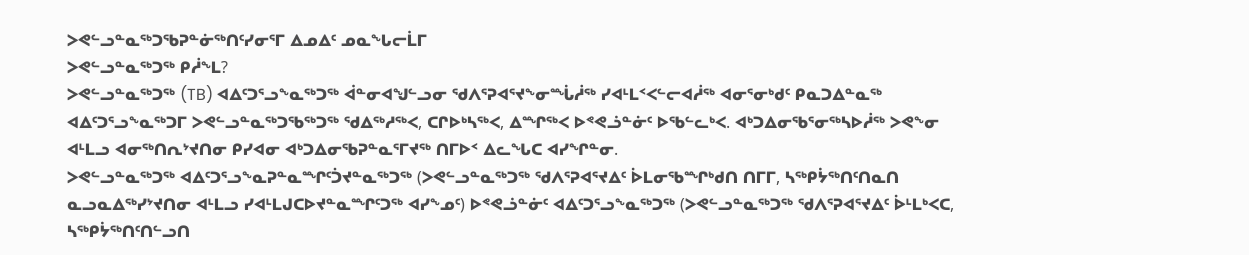ᐳᕙᓪᓗᓐᓇᖅᑐᖃᕈᓐᓃᖅᑎᑦᓯᓂᕐᒥ ᐃᓄᐃᑦ ᓄᓇᖕᒐᓕᒫᒥ
ᐳᕙᓪᓗᓐᓇᖅᑐᖅ ᑭᓲᖕᒪ?
ᐳᕙᓪᓗᓐᓇᖅᑐᖅ (TB) ᐊᐃᑦᑐᕐᓗᖕᓇᖅᑐᖅ ᐋᓐᓂᐊᖑᓪᓗᓂ ᖁᐱᕐᕈᐊᕐᔪᖕᓂᙶᓲᖅ ᓯᐊᒻᒪᑉᐸᓪᓕᐊᓲᖅ ᐊᓂᕐᓂᒃᑯᑦ ᑭᓇᑐᐃᓐᓇᖅ ᐊᐃᑦᑐᕐᓗᖕᓇᖅᑐᒥ ᐳᕙᓪᓗᓐᓇᖅᑐᖃᖅᑐᖅ ᖁᐃᖅᓱᖅᐸ, ᑕᒋᐅᒃᓴᖅᐸ, ᐃᙱᖅᐸ ᐅᕝᕙᓘᓐᓃᑦ ᐅᖃᓪᓚᒃᐸ. ᐊᒃᑐᐃᓂᖃᕐᓂᖅᓴᐅᓲᖅ ᐳᕙᖕᓂ ᐊᒻᒪᓗ ᐊᓂᖅᑎᕆᔾᔪᑎᓂ ᑭᓯᐊᓂ ᐊᒃᑐᐃᓂᖃᕈᓐᓇᕐᒥᔪᖅ ᑎᒥᐅᑉ ᐃᓚᖓᑕ ᐊᓯᖏᓐᓂ.
ᐳᕙᓪᓗᓐᓇᖅᑐᖅ ᐊᐃᑦᑐᕐᓗᖕᓇᕈᓐᓇᙱᑦᑑᔪᓐᓇᖅᑐᖅ (ᐳᕙᓪᓗᓐᓇᖅᑐᖅ ᖁᐱᕐᕈᐊᕐᔪᐃᑦ ᐆᒪᓂᖃᙱᒃᑯᑎ ᑎᒥᒥ, ᓴᖅᑭᔮᖅᑎᑦᑎᓇᑎ ᓇᓗᓇᐃᖅᓯᔾᔪᑎᓂ ᐊᒻᒪᓗ ᓯᐊᒻᒪᒍᑕᐅᔪᓐᓇᙱᑦᑐᖅ ᐊᓯᖕᓄᑦ) ᐅᕝᕙᓘᓐᓃᑦ ᐊᐃᑦᑐᕐᓗᖕᓇᖅᑐᖅ (ᐳᕙᓪᓗᓐᓇᖅᑐᖅ ᖁᐱᕐᕈᐊᕐᔪᐃᑦ ᐆᒻᒪᒃᐸᑕ, ᓴᖅᑭᔮᖅᑎᑦᑎᓪᓗᑎ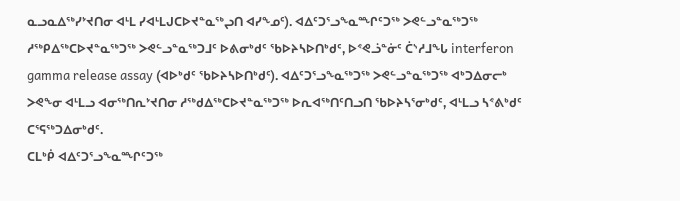ᓇᓗᓇᐃᖅᓯᔾᔪᑎᓂ ᐊᒻᒪ ᓯᐊᒻᒪᒍᑕᐅᔪᓐᓇᖅᖢᑎ ᐊᓯᖕᓄᑦ). ᐊᐃᑦᑐᕐᓗᖕᓇᙱᑦᑐᖅ ᐳᕙᓪᓗᓐᓇᖅᑐᖅ ᓱᖅᑭᐃᖅᑕᐅᔪᓐᓇᖅᑐᖅ ᐳᕙᓪᓗᓐᓇᖅᑐᒧᑦ ᐅᕕᓂᒃᑯᑦ ᖃᐅᔨᓴᐅᑎᒃᑯᑦ, ᐅᕝᕙᓘᓐᓃᑦ ᑖᔅᓱᒧᖓ interferon gamma release assay (ᐊᐅᒃᑯᑦ ᖃᐅᔨᓴᐅᑎᒃᑯᑦ). ᐊᐃᑦᑐᕐᓗᖕᓇᖅᑐᖅ ᐳᕙᓪᓗᓐᓇᖅᑐᖅ ᐊᒃᑐᐃᓂᓕᒃ ᐳᕙᖕᓂ ᐊᒻᒪᓗ ᐊᓂᖅᑎᕆᔾᔪᑎᓂ ᓱᖅᑯᐃᖅᑕᐅᔪᓐᓇᖅᑐᖅ ᐅᕆᐊᖅᑎᑦᑎᓗᑎ ᖃᐅᔨᓴᕐᓂᒃᑯᑦ, ᐊᒻᒪᓗ ᓴᕝᕕᒃᑯᑦ ᑕᕐᕋᖅᑐᐃᓂᒃᑯᑦ.
ᑕᒪᒃᑮ ᐊᐃᑦᑐᕐᓗᖕᓇᙱᑦᑐᖅ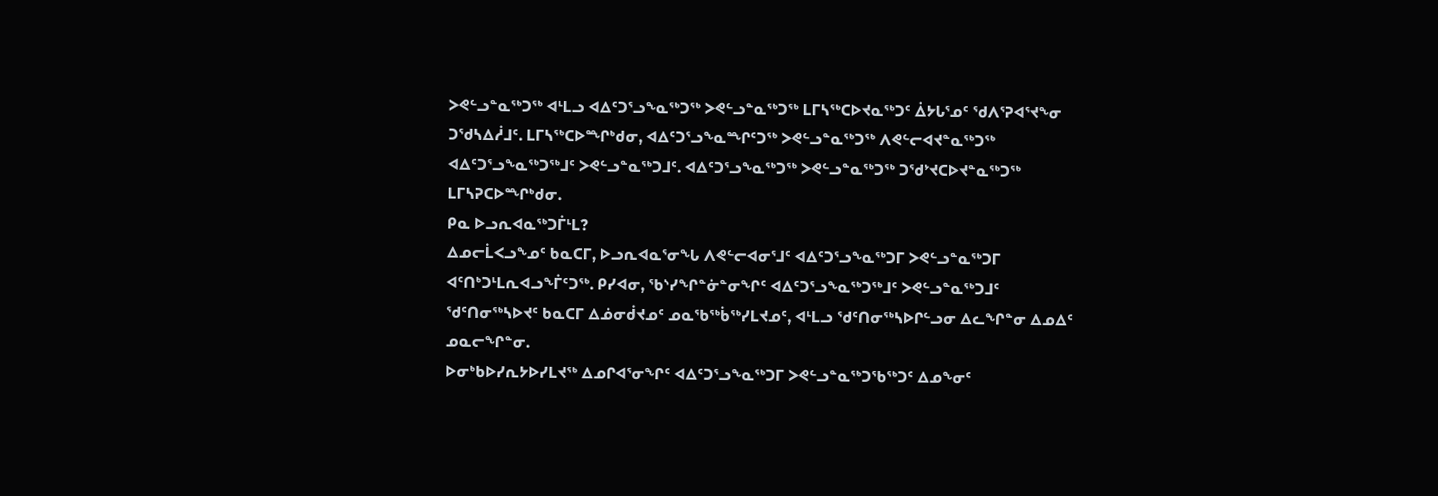ᐳᕙᓪᓗᓐᓇᖅᑐᖅ ᐊᒻᒪᓗ ᐊᐃᑦᑐᕐᓗᖕᓇᖅᑐᖅ ᐳᕙᓪᓗᓐᓇᖅᑐᖅ ᒪᒥᓴᖅᑕᐅᔪᓇᖅᑐᑦ ᐄᔭᒐᕐᓄᑦ ᖁᐱᕐᕈᐊᕐᔪᖕᓂ ᑐᖁᓴᐃᓲᒧᑦ. ᒪᒥᓴᖅᑕᐅᙱᒃᑯᓂ, ᐊᐃᑦᑐᕐᓗᖕᓇᙱᑦᑐᖅ ᐳᕙᓪᓗᓐᓇᖅᑐᖅ ᐱᕙᓪᓕᐊᔪᓐᓇᖅᑐᖅ ᐊᐃᑦᑐᕐᓗᖕᓇᖅᑐᖅᒧᑦ ᐳᕙᓪᓗᓐᓇᖅᑐᒧᑦ. ᐊᐃᑦᑐᕐᓗᖕᓇᖅᑐᖅ ᐳᕙᓪᓗᓐᓇᖅᑐᖅ ᑐᖁᔾᔪᑕᐅᔪᓐᓇᖅᑐᖅ ᒪᒥᓴᕈᑕᐅᙱᒃᑯᓂ.
ᑭᓇ ᐅᓗᕆᐊᓇᖅᑐᒦᒻᒪ?
ᐃᓄᓕᒫᐸᓗᖕᓄᑦ ᑲᓇᑕᒥ, ᐅᓗᕆᐊᓇᕐᓂᖓ ᐱᕙᓪᓕᐊᓂᕐᒧᑦ ᐊᐃᑦᑐᕐᓗᖕᓇᖅᑐᒥ ᐳᕙᓪᓗᓐᓇᖅᑐᒥ ᐊᑦᑎᒃᑐᒻᒪᕆᐊᓗᖕᒦᑦᑐᖅ. ᑭᓯᐊᓂ, ᖃᔅᓯᖏᓐᓃᓐᓂᖏᑦ ᐊᐃᑦᑐᕐᓗᖕᓇᖅᑐᖅᒧᑦ ᐳᕙᓪᓗᓐᓇᖅᑐᒧᑦ ᖁᑦᑎᓂᖅᓴᐅᔪᑦ ᑲᓇᑕᒥ ᐃᓅᓂᑰᔪᓄᑦ ᓄᓇᖃᖅᑳᖅᓯᒪᔪᓄᑦ, ᐊᒻᒪᓗ ᖁᑦᑎᓂᖅᓴᐅᒋᓪᓗᓂ ᐃᓚᖏᓐᓂ ᐃᓄᐃᑦ ᓄᓇᓕᖏᓐᓂ.
ᐅᓂᒃᑲᐅᓯᕆᔭᐅᓯᒪᔪᖅ ᐃᓄᒋᐊᕐᓂᖏᑦ ᐊᐃᑦᑐᕐᓗᖕᓇᖅᑐᒥ ᐳᕙᓪᓗᓐᓇᖅᑐᖃᖅᑐᑦ ᐃᓄᖕᓂᑦ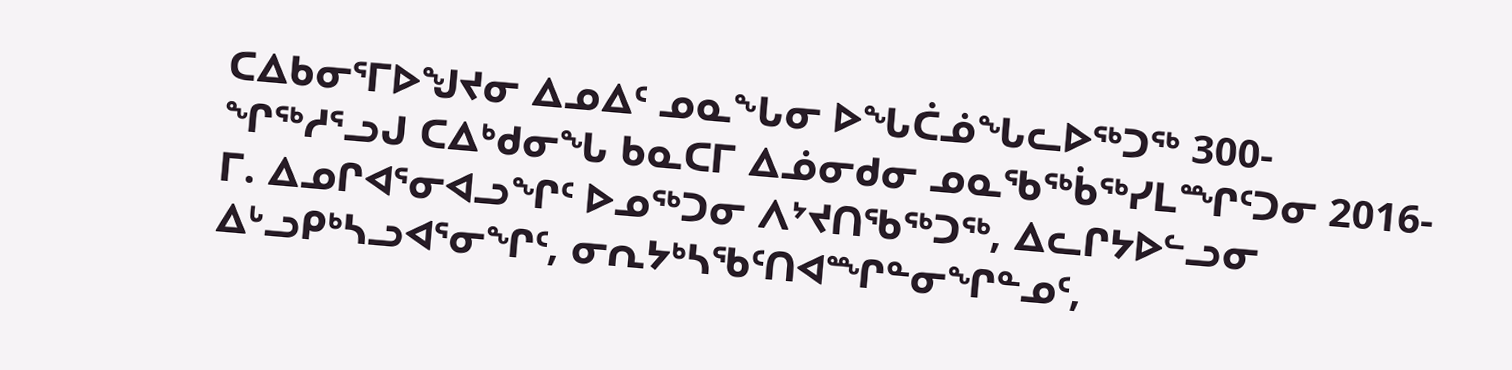ᑕᐃᑲᓂᕐᒥᐅᖑᔪᓂ ᐃᓄᐃᑦ ᓄᓇᖕᒐᓂ ᐅᖓᑖᓅᖓᓚᐅᖅᑐᖅ 300-ᖏᖅᓱᕐᓗᒍ ᑕᐃᒃᑯᓂᖓ ᑲᓇᑕᒥ ᐃᓅᓂᑯᓂ ᓄᓇᖃᖅᑳᖅᓯᒪᙱᑦᑐᓂ 2016-ᒥ. ᐃᓄᒋᐊᕐᓂᐊᓗᖏᑦ ᐅᓄᖅᑐᓂ ᐱᔾᔪᑎᖃᖅᑐᖅ, ᐃᓚᒋᔭᐅᓪᓗᓂ ᐃᒡᓗᑭᒃᓴᓗᐊᕐᓂᖏᑦ, ᓂᕆᔭᒃᓴᖃᑦᑎᐊᙱᓐᓂᖏᓐᓄᑦ,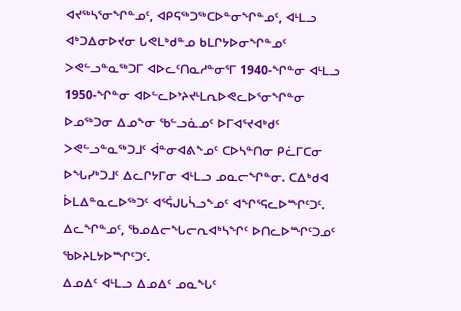ᐊᔪᖅᓴᕐᓂᖏᓐᓄᑦ, ᐊᑭᕋᖅᑐᖅᑕᐅᓐᓂᖏᓐᓄᑦ, ᐊᒻᒪᓗ ᐊᒃᑐᐃᓂᐅᔪᓂ ᒐᕙᒪᒃᑯᓐᓄ ᑲᒪᒋᔭᐅᓂᖏᓐᓄᑦ ᐳᕙᓪᓗᓐᓇᖅᑐᒥ ᐊᐅᓚᑦᑎᓇᓱᓐᓂᕐᒥ 1940-ᖏᓐᓂ ᐊᒻᒪᓗ 1950-ᖏᓐᓂ ᐊᐅᓪᓚᐅᔾᔨᔪᒻᒪᕆᐅᕙᓚᐅᕐᓂᖏᓐᓂ ᐅᓄᖅᑐᓂ ᐃᓄᖕᓂ ᖃᓪᓗᓈᓄᑦ ᐅᒥᐊᕐᔪᐊᒃᑯᑦ ᐳᕙᓪᓗᓐᓇᖅᑐᒧᑦ ᐋᓐᓂᐊᕕᖕᓄᑦ ᑕᐅᓴᓐᑎᓂ ᑭᓛᒥᑕᓂ ᐅᖓᓯᒃᑐᒧᑦ ᐃᓚᒋᔭᒥᓂ ᐊᒻᒪᓗ ᓄᓇᓕᖏᓐᓂ. ᑕᐃᒃᑯᐊ ᐆᒪᐃᓐᓇᓚᐅᖅᑐᑦ ᐊᕐᕌᒍᒐᓵᓗᖕᓄᑦ ᐊᖏᕐᕋᓚᐅᙱᑦᑐᑦ. ᐃᓚᖏᓐᓄᑦ, ᖃᓄᐃᓕᖓᓕᕆᐊᒃᓴᖏᑦ ᐅᑎᓚᐅᙱᑦᑐᓄᑦ ᖃᐅᔨᒪᔭᐅᙱᑦᑐᑦ.
ᐃᓄᐃᑦ ᐊᒻᒪᓗ ᐃᓄᐃᑦ ᓄᓇᖕᒐᑦ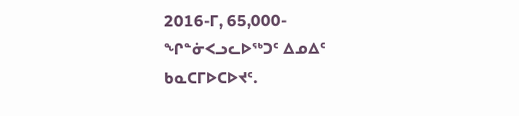2016-ᒥ, 65,000-ᖏᓐᓃᐸᓗᓚᐅᖅᑐᑦ ᐃᓄᐃᑦ ᑲᓇᑕᒥᐅᑕᐅᔪᑦ.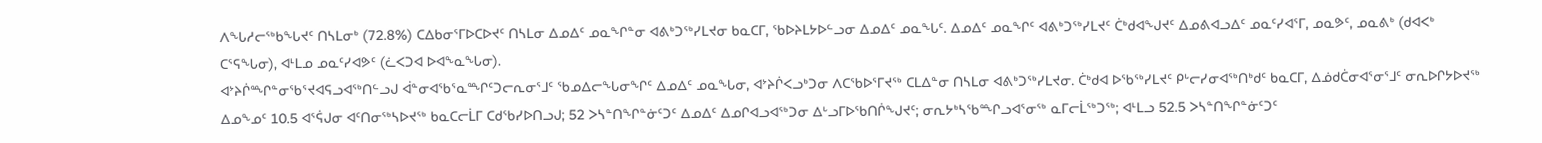ᐱᖓᓱᓕᖅᑲᖓᔪᑦ ᑎᓴᒪᓂᒃ (72.8%) ᑕᐃᑲᓂᕐᒥᐅᑕᐅᔪᑦ ᑎᓴᒪᓂ ᐃᓄᐃᑦ ᓄᓇᖏᓐᓂ ᐊᕕᒃᑐᖅᓯᒪᔪᓂ ᑲᓇᑕᒥ, ᖃᐅᔨᒪᔭᐅᓪᓗᓂ ᐃᓄᐃᑦ ᓄᓇᖕᒐᑦ. ᐃᓄᐃᑦ ᓄᓇᖏᑦ ᐊᕕᒃᑐᖅᓯᒪᔪᑦ ᑖᒃᑯᐊᖑᔪᑦ ᐃᓄᕕᐊᓗᐃᑦ ᓄᓇᑦᓯᐊᕐᒥ, ᓄᓇᕗᑦ, ᓄᓇᕕᒃ (ᑯᐊᐸᒃ ᑕᕐᕋᖓᓂ), ᐊᒻᒪᓄ ᓄᓇᑦᓯᐊᕗᑦ (ᓛᐸᑐᐊ ᐅᐊᖕᓇᖓᓂ).
ᐊᔾᔨᒌᙱᓐᓂᖃᕐᔪᐊᕋᓗᐊᖅᑎᓪᓗᒍ ᐋᓐᓂᐊᖃᕐᓇᙱᑦᑐᓕᕆᓂᕐᒧᑦ ᖃᓄᐃᓕᖓᓂᖏᑦ ᐃᓄᐃᑦ ᓄᓇᖕᒐᓂ, ᐊᔾᔨᒌᐸᓗᒃᑐᓂ ᐱᑕᖃᐅᕐᒥᔪᖅ ᑕᒪᐃᓐᓂ ᑎᓴᒪᓂ ᐊᕕᒃᑐᖅᓯᒪᔪᓂ. ᑖᒃᑯᐊ ᐅᖃᖅᓯᒪᔪᑦ ᑭᒡᓕᓯᓂᐊᖅᑎᒃᑯᑦ ᑲᓇᑕᒥ, ᐃᓅᑯᑖᓂᐊᕐᓂᕐᒧᑦ ᓂᕆᐅᒋᔭᐅᔪᖅ ᐃᓄᖕᓄᑦ 10.5 ᐊᕐᕌᒍᓂ ᐊᑦᑎᓂᖅᓴᐅᔪᖅ ᑲᓇᑕᓕᒫᒥ ᑕᑯᖃᓯᐅᑎᓗᒍ; 52 ᐳᓴᓐᑎᖏᓐᓃᑦᑐᑦ ᐃᓄᐃᑦ ᐃᓄᒋᐊᓗᐊᖅᑐᓂ ᐃᒡᓗᒥᐅᖃᑎᒌᖑᔪᑦ; ᓂᕆᔭᒃᓴᖃᙱᓗᐊᕐᓂᖅ ᓇᒥᓕᒫᖅᑐᖅ; ᐊᒻᒪᓗ 52.5 ᐳᓴᓐᑎᖏᓐᓃᑦᑐᑦ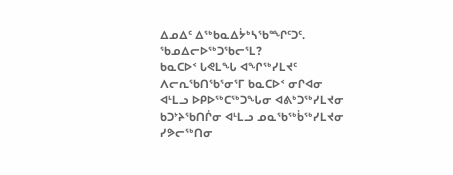ᐃᓄᐃᑦ ᐃᖅᑲᓇᐃᔮᒃᓴᖃᙱᑦᑐᑦ.
ᖃᓄᐃᓕᐅᖅᑐᖃᓕᕐᒪ?
ᑲᓇᑕᐅᑉ ᒐᕙᒪᖓ ᐊᖏᖅᓯᒪᔪᑦ ᐱᓕᕆᖃᑎᖃᕐᓂᕐᒥ ᑲᓇᑕᐅᑉ ᓂᒋᐊᓂ ᐊᒻᒪᓗ ᐅᑭᐅᖅᑕᖅᑐᖓᓂ ᐊᕕᒃᑐᖅᓯᒪᔪᓂ ᑲᑐᔾᔨᖃᑎᒌᓂ ᐊᒻᒪᓗ ᓄᓇᖃᖅᑳᖅᓯᒪᔪᓂ ᓯᕗᓕᖅᑎᓂ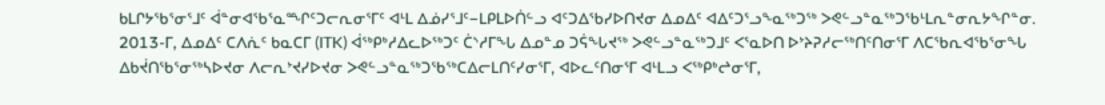ᑲᒪᒋᔭᖃᕐᓂᕐᒧᑦ ᐋᓐᓂᐊᖃᕐᓇᙱᑦᑐᓕᕆᓂᕐᒥᑦ ᐊᒻᒪ ᐃᓅᓯᕐᒧᑦ−ᒪᑭᒪᐅᑏᓪᓗ ᐊᑦᑐᐃᖃᓯᐅᑎᔪᓂ ᐃᓄᐃᑦ ᐊᐃᑦᑐᕐᓗᖕᓇᖅᑐᖅ ᐳᕙᓪᓗᓐᓇᖅᑐᖃᒻᒪᕆᓐᓂᕆᔭᖏᓐᓂ.
2013-ᒥ, ᐃᓄᐃᑦ ᑕᐱᕇᑦ ᑲᓇᑕᒥ (ITK) ᐋᖅᑭᒃᓱᐃᓚᐅᖅᑐᑦ ᑖᔅᓱᒥᖓ ᐃᓄᓐᓄ ᑐᕌᖓᔪᖅ ᐳᕙᓪᓗᓐᓇᖅᑐᒧᑦ ᐸᕐᓇᐅᑎ ᐅᔾᔨᕈᓱᓕᖅᑎᑦᑎᓂᕐᒥ ᐱᑕᖃᕆᐊᖃᕐᓂᖓ ᐃᑲᔫᑎᖃᕐᓂᖅᓴᐅᔪᓂ ᐱᓕᕆᔾᔪᓯᐅᔪᓂ ᐳᕙᓪᓗᓐᓇᖅᑐᖃᖅᑕᐃᓕᒪᑎᑦᓯᓂᕐᒥ, ᐊᐅᓚᑦᑎᓂᕐᒥ ᐊᒻᒪᓗ ᐸᖅᑭᒃᖠᓂᕐᒥ,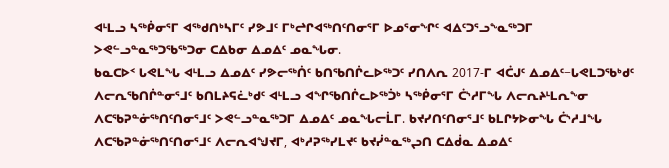ᐊᒻᒪᓗ ᓴᖅᑮᓂᕐᒥ ᐊᖅᑯᑎᒃᓴᒥᑦ ᓯᕗᒧᑦ ᒥᒃᖠᒋᐊᖅᑎᑦᑎᓂᕐᒥ ᐅᓄᕐᓂᖏᑦ ᐊᐃᑦᑐᕐᓗᖕᓇᖅᑐᒥ ᐳᕙᓪᓗᓐᓇᖅᑐᖃᖅᑐᓂ ᑕᐃᑲᓂ ᐃᓄᐃᑦ ᓄᓇᖓᓂ.
ᑲᓇᑕᐅᑉ ᒐᕙᒪᖓ ᐊᒻᒪᓗ ᐃᓄᐃᑦ ᓯᕗᓕᖅᑏᑦ ᑲᑎᖃᑎᒌᓚᐅᖅᑐᑦ ᓯᑎᐱᕆ 2017-ᒥ ᐊᑖᒍᑦ ᐃᓄᐃᑦ−ᒐᕙᒪᑐᖃᒃᑯᑦ ᐱᓕᕆᖃᑎᒌᓐᓂᕐᒧᑦ ᑲᑎᒪᔨᕋᓛᒃᑯᑦ ᐊᒻᒪᓗ ᐊᖏᖃᑎᒌᓚᐅᖅᑑᒃ ᓴᖅᑮᓂᕐᒥ ᑖᔅᓱᒥᖓ ᐱᓕᕆᔨᒻᒪᕆᖕᓂ ᐱᑕᖃᕈᓐᓃᖅᑎᑦᑎᓂᕐᒧᑦ ᐳᕙᓪᓗᓐᓇᖅᑐᒥ ᐃᓄᐃᑦ ᓄᓇᖕᒐᓕᒫᒥ. ᑲᔪᓯᑎᑦᑎᓂᕐᒧᑦ ᑲᒪᒋᔭᐅᓂᖓ ᑖᔅᓱᒧᖓ ᐱᑕᖃᕈᓐᓃᖅᑎᑦᑎᓂᕐᒧᑦ ᐱᓕᕆᐊᖑᔪᒥ, ᐊᒃᓱᕈᖅᓯᒪᔪᑦ ᑲᔪᓰᓐᓇᖅᖢᑎ ᑕᐃᑰᓇ ᐃᓄᐃᑦ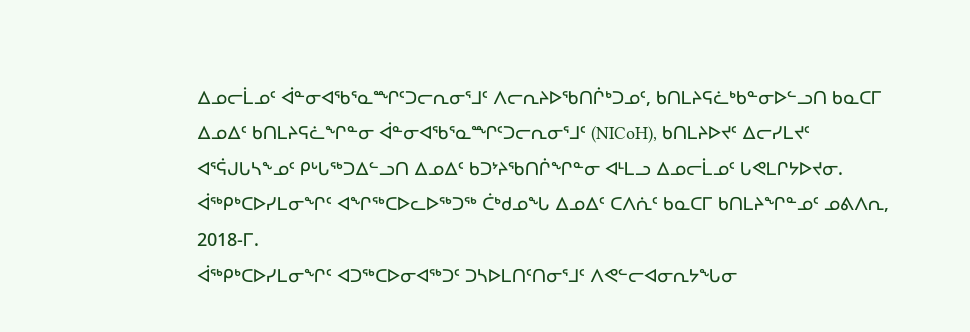ᐃᓄᓕᒫᓄᑦ ᐋᓐᓂᐊᖃᕐᓇᙱᑦᑐᓕᕆᓂᕐᒧᑦ ᐱᓕᕆᔨᐅᖃᑎᒌᒃᑐᓄᑦ, ᑲᑎᒪᔨᕋᓛᒃᑲᓐᓂᐅᓪᓗᑎ ᑲᓇᑕᒥ ᐃᓄᐃᑦ ᑲᑎᒪᔨᕋᓛᖏᓐᓂ ᐋᓐᓂᐊᖃᕐᓇᙱᑦᑐᓕᕆᓂᕐᒧᑦ (NICoH), ᑲᑎᒪᔨᐅᔪᑦ ᐃᓕᓯᒪᔪᑦ ᐊᕐᕌᒍᒐᓴᖕᓄᑦ ᑭᒡᒐᖅᑐᐃᓪᓗᑎ ᐃᓄᐃᑦ ᑲᑐᔾᔨᖃᑎᒌᖏᓐᓂ ᐊᒻᒪᓗ ᐃᓄᓕᒫᓄᑦ ᒐᕙᒪᒋᔭᐅᔪᓂ. ᐋᖅᑭᒃᑕᐅᓯᒪᓂᖏᑦ ᐊᖏᖅᑕᐅᓚᐅᖅᑐᖅ ᑖᒃᑯᓄᖓ ᐃᓄᐃᑦ ᑕᐱᕇᑦ ᑲᓇᑕᒥ ᑲᑎᒪᔨᖏᓐᓄᑦ ᓄᕕᐱᕆ, 2018-ᒥ.
ᐋᖅᑭᒃᑕᐅᓯᒪᓂᖏᑦ ᐊᑐᖅᑕᐅᓂᐊᖅᑐᑦ ᑐᓴᐅᒪᑎᑦᑎᓂᕐᒧᑦ ᐱᕙᓪᓕᐊᓂᕆᔭᖓᓂ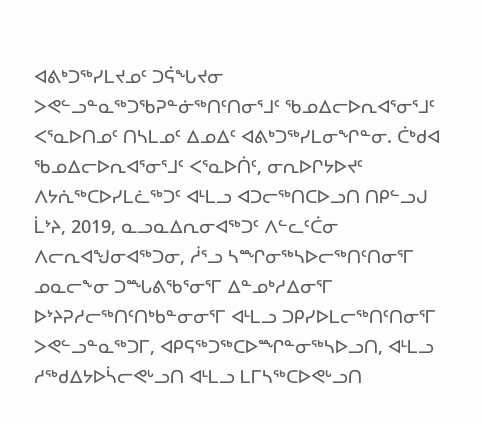ᐊᕕᒃᑐᖅᓯᒪᔪᓄᑦ ᑐᕌᖓᔪᓂ ᐳᕙᓪᓗᓐᓇᖅᑐᖃᕈᓐᓃᖅᑎᑦᑎᓂᕐᒧᑦ ᖃᓄᐃᓕᐅᕆᐊᕐᓂᕐᒧᑦ ᐸᕐᓇᐅᑎᓄᑦ ᑎᓴᒪᓄᑦ ᐃᓄᐃᑦ ᐊᕕᒃᑐᖅᓯᒪᓂᖏᓐᓂ. ᑖᒃᑯᐊ ᖃᓄᐃᓕᐅᕆᐊᕐᓂᕐᒧᑦ ᐸᕐᓇᐅᑏᑦ, ᓂᕆᐅᒋᔭᐅᔪᑦ ᐱᔭᕇᖅᑕᐅᓯᒪᓛᖅᑐᑦ ᐊᒻᒪᓗ ᐊᑐᓕᖅᑎᑕᐅᓗᑎ ᑎᑭᓪᓗᒍ ᒫᔾᔨ, 2019, ᓇᓗᓇᐃᕆᓂᐊᖅᑐᑦ ᐱᓪᓚᑦᑖᓂ ᐱᓕᕆᐊᖑᓂᐊᖅᑐᓂ, ᓲᕐᓗ ᓴᙱᓂᖅᓴᐅᓕᖅᑎᑦᑎᓂᕐᒥ ᓄᓇᓕᖕᓂ ᑐᙵᕕᖃᕐᓂᕐᒥ ᐃᓐᓄᒃᓱᐃᓂᕐᒥ ᐅᔾᔨᕈᓱᓕᖅᑎᑦᑎᒃᑲᓐᓂᓂᕐᒥ ᐊᒻᒪᓗ ᑐᑭᓯᐅᒪᓕᖅᑎᑦᑎᓂᕐᒥ ᐳᕙᓪᓗᓐᓇᖅᑐᒥ, ᐊᑭᕋᖅᑐᖅᑕᐅᙱᓐᓂᖅᓴᐅᓗᑎ, ᐊᒻᒪᓗ ᓱᖅᑯᐃᔭᐅᓵᓕᕙᒡᓗᑎ ᐊᒻᒪᓗ ᒪᒥᓴᖅᑕᐅᕙᒡᓗᑎ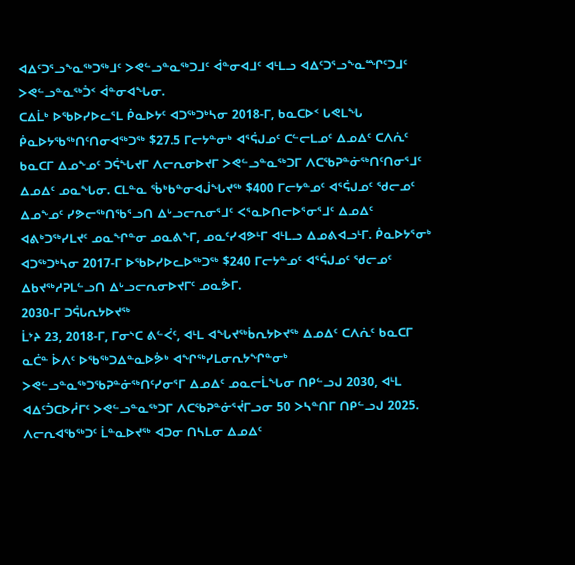ᐊᐃᑦᑐᕐᓗᖕᓇᖅᑐᖅᒧᑦ ᐳᕙᓪᓗᓐᓇᖅᑐᒧᑦ ᐋᓐᓂᐊᒧᑦ ᐊᒻᒪᓗ ᐊᐃᑦᑐᕐᓗᖕᓇᙱᑦᑐᒧᑦ ᐳᕙᓪᓗᓐᓇᖅᑑᑉ ᐋᓐᓂᐊᖓᓂ.
ᑕᐃᒫᒃ ᐅᖃᐅᓯᐅᓚᕐᒪ ᑮᓇᐅᔭᑦ ᐊᑐᖅᑐᒃᓴᓂ 2018-ᒥ, ᑲᓇᑕᐅᑉ ᒐᕙᒪᖓ ᑮᓇᐅᔭᖃᖅᑎᑦᑎᓂᐊᖅᑐᖅ $27.5 ᒥᓕᔭᓐᓂᒃ ᐊᕐᕌᒍᓄᑦ ᑕᓪᓕᒪᓄᑦ ᐃᓄᐃᑦ ᑕᐱᕇᑦ ᑲᓇᑕᒥ ᐃᓄᖕᓄᑦ ᑐᕌᖓᔪᒥ ᐱᓕᕆᓂᐅᔪᒥ ᐳᕙᓪᓗᓐᓇᖅᑐᒥ ᐱᑕᖃᕈᓐᓃᖅᑎᑦᑎᓂᕐᒧᑦ ᐃᓄᐃᑦ ᓄᓇᖕᒐᓂ. ᑕᒪᓐᓇ ᖄᒃᑲᓐᓂᐊᒎᖓᔪᖅ $400 ᒥᓕᔭᓐᓄᑦ ᐊᕐᕌᒍᓄᑦ ᖁᓕᓄᑦ ᐃᓄᖕᓄᑦ ᓯᕗᓕᖅᑎᖃᕐᓗᑎ ᐃᒡᓗᓕᕆᓂᕐᒧᑦ ᐸᕐᓇᐅᑎᓕᐅᕐᓂᕐᒧᑦ ᐃᓄᐃᑦ ᐊᕕᒃᑐᖅᓯᒪᔪᑦ ᓄᓇᖏᓐᓂ ᓄᓇᕕᖕᒥ, ᓄᓇᑦᓯᐊᕗᒻᒥ ᐊᒻᒪᓗ ᐃᓄᕕᐊᓗᒻᒥ. ᑮᓇᐅᔭᕐᓂᒃ ᐊᑐᖅᑐᒃᓴᓂ 2017-ᒥ ᐅᖃᐅᓯᐅᓚᐅᖅᑐᖅ $240 ᒥᓕᔭᓐᓄᑦ ᐊᕐᕌᒍᓄᑦ ᖁᓕᓄᑦ ᐃᑲᔪᖅᓱᕈᒪᓪᓗᑎ ᐃᒡᓗᓕᕆᓂᐅᔪᒥᑦ ᓄᓇᕘᒥ.
2030-ᒥ ᑐᕌᒐᕆᔭᐅᔪᖅ
ᒫᔾᔨ 23, 2018-ᒥ, ᒥᓂᔅᑕ ᕕᓪᐹᑦ, ᐊᒻᒪ ᐊᖓᔪᖅᑳᕆᔭᐅᔪᖅ ᐃᓄᐃᑦ ᑕᐱᕇᑦ ᑲᓇᑕᒥ ᓇᑖᓐ ᐆᐱᑦ ᐅᖃᖅᑐᐃᓐᓇᐅᕘᒃ ᐊᖏᖅᓯᒪᓂᕆᔭᖏᓐᓂᒃ ᐳᕙᓪᓗᓐᓇᖅᑐᖃᕈᓐᓃᖅᑎᑦᓯᓂᕐᒥ ᐃᓄᐃᑦ ᓄᓇᓕᒫᖓᓂ ᑎᑭᓪᓗᒍ 2030, ᐊᒻᒪ ᐊᐃᑦᑑᑕᐅᓲᒥᑦ ᐳᕙᓪᓗᓐᓇᖅᑐᒥ ᐱᑕᖃᕈᓐᓃᕐᔫᒥᓗᓂ 50 ᐳᓴᓐᑎᒥ ᑎᑭᓪᓗᒍ 2025. ᐱᓕᕆᐊᖃᖅᑐᑦ ᒫᓐᓇᐅᔪᖅ ᐊᑐᓂ ᑎᓴᒪᓂ ᐃᓄᐃᑦ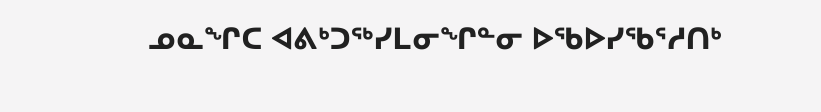ᓄᓇᖏᑕ ᐊᕕᒃᑐᖅᓯᒪᓂᖏᓐᓂ ᐅᖃᐅᓯᖃᕐᓱᑎᒃ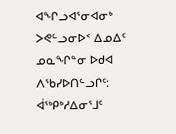ᐊᖏᓗᐊᕐᓂᐊᓂᒃ ᐳᕙᓪᓗᓂᐅᑉ ᐃᓄᐃᑦ ᓄᓇᖏᓐᓂ ᐅᑯᐊ ᐱᖃᓯᐅᑎᓪᓗᒋᑦ: ᐋᖅᑭᒃᓱᐃᓂᕐᒧᑦ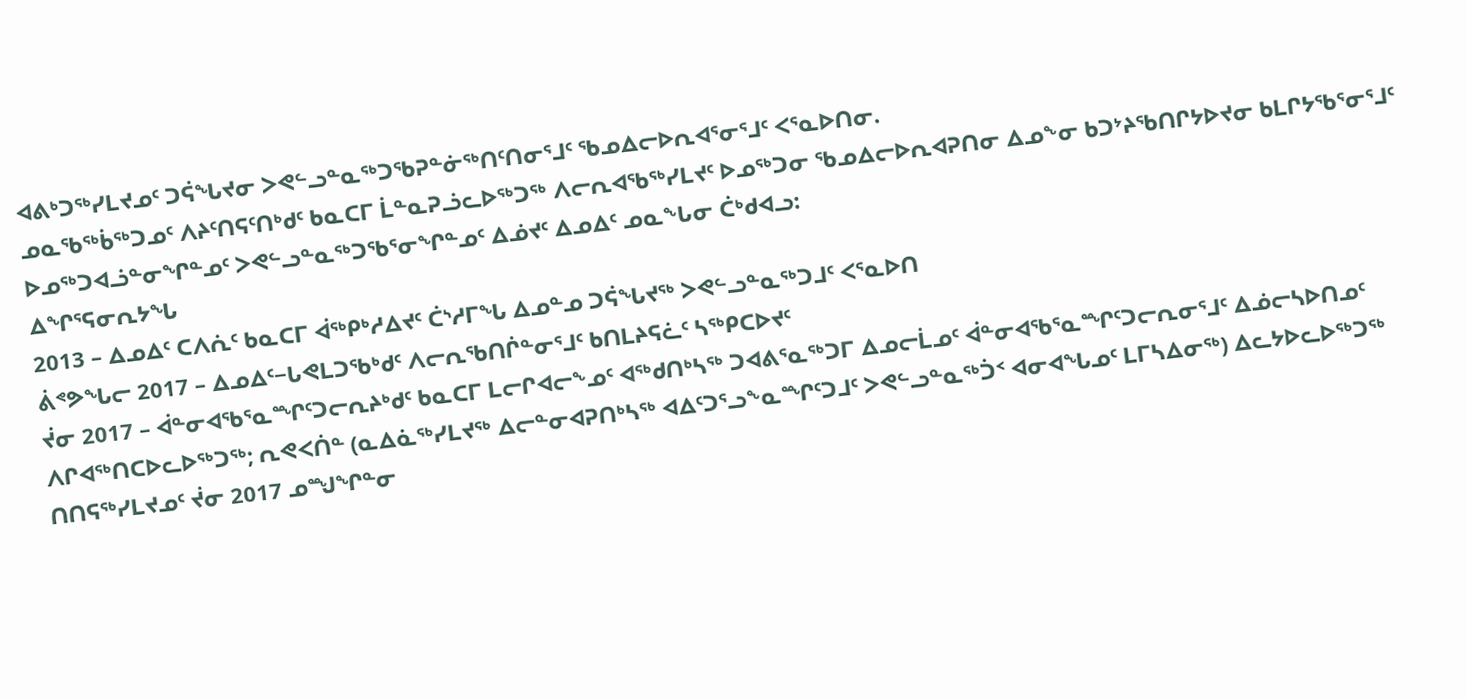ᐊᕕᒃᑐᖅᓯᒪᔪᓄᑦ ᑐᕌᖓᔪᓂ ᐳᕙᓪᓗᓐᓇᖅᑐᖃᕈᓐᓃᖅᑎᑦᑎᓂᕐᒧᑦ ᖃᓄᐃᓕᐅᕆᐊᕐᓂᕐᒧᑦ ᐸᕐᓇᐅᑎᓂ.
ᓄᓇᖃᖅᑳᖅᑐᓄᑦ ᐱᔨᑦᑎᕋᑦᑎᒃᑯᑦ ᑲᓇᑕᒥ ᒫᓐᓇᕈᓘᓚᐅᖅᑐᖅ ᐱᓕᕆᐊᖃᖅᓯᒪᔪᑦ ᐅᓄᖅᑐᓂ ᖃᓄᐃᓕᐅᕆᐊᕈᑎᓂ ᐃᓄᖕᓂ ᑲᑐᔾᔨᖃᑎᒋᔭᐅᔪᓂ ᑲᒪᒋᔭᖃᕐᓂᕐᒧᑦ ᐅᓄᖅᑐᐊᓘᓐᓂᖏᓐᓄᑦ ᐳᕙᓪᓗᓐᓇᖅᑐᖃᕐᓂᖏᓐᓄᑦ ᐃᓅᔪᑦ ᐃᓄᐃᑦ ᓄᓇᖕᒐᓂ ᑖᒃᑯᐊᓗ:
ᐃᖏᕐᕋᓂᕆᔭᖓ
2013 – ᐃᓄᐃᑦ ᑕᐱᕇᑦ ᑲᓇᑕᒥ ᐋᖅᑭᒃᓱᐃᔪᑦ ᑖᔅᓱᒥᖓ ᐃᓄᓐᓄ ᑐᕌᖓᔪᖅ ᐳᕙᓪᓗᓐᓇᖅᑐᒧᑦ ᐸᕐᓇᐅᑎ
ᕖᕝᕗᖓᓕ 2017 – ᐃᓄᐃᑦ−ᒐᕙᒪᑐᖃᒃᑯᑦ ᐱᓕᕆᖃᑎᒌᓐᓂᕐᒧᑦ ᑲᑎᒪᔨᕋᓛᑦ ᓴᖅᑭᑕᐅᔪᑦ
ᔫᓂ 2017 – ᐋᓐᓂᐊᖃᕐᓇᙱᑦᑐᓕᕆᔨᒃᑯᑦ ᑲᓇᑕᒥ ᒪᓕᒋᐊᓕᖕᓄᑦ ᐊᖅᑯᑎᒃᓴᖅ ᑐᐊᕕᕐᓇᖅᑐᒥ ᐃᓄᓕᒫᓄᑦ ᐋᓐᓂᐊᖃᕐᓇᙱᑦᑐᓕᕆᓂᕐᒧᑦ ᐃᓅᓕᓴᐅᑎᓄᑦ ᐱᒋᐊᖅᑎᑕᐅᓚᐅᖅᑐᖅ; ᕆᕙᐸᑏᓐ (ᓇᐃᓈᖅᓯᒪᔪᖅ ᐃᓕᓐᓂᐊᕈᑎᒃᓴᖅ ᐊᐃᑦᑐᕐᓗᖕᓇᙱᑦᑐᒧᑦ ᐳᕙᓪᓗᓐᓇᖅᑑᑉ ᐊᓂᐊᖓᓄᑦ ᒪᒥᓴᐃᓂᖅ) ᐃᓚᔭᐅᓚᐅᖅᑐᖅ ᑎᑎᕋᖅᓯᒪᔪᓄᑦ ᔫᓂ 2017 ᓄᙳᖏᓐᓂ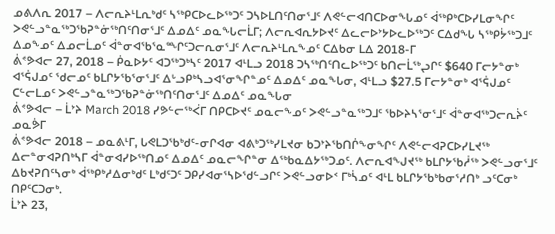ᓄᕕᐱᕆ 2017 – ᐱᓕᕆᔨᒻᒪᕆᒃᑯᑦ ᓴᖅᑭᑕᐅᓚᐅᖅᑐᑦ ᑐᓴᐅᒪᑎᑦᑎᓂᕐᒧᑦ ᐱᕙᓪᓕᐊᑎᑕᐅᓂᖓᓄᑦ ᐋᖅᑭᒃᑕᐅᓯᒪᓂᖏᑦ ᐳᕙᓪᓗᓐᓇᖅᑐᖃᕈᓐᓃᖅᑎᑦᑎᓂᕐᒧᑦ ᐃᓄᐃᑦ ᓄᓇᖓᓕᒫᒥ; ᐱᓕᕆᐊᕆᔭᐅᔪᑦ ᐃᓚᓕᐅᔾᔭᐅᓚᐅᖅᑐᑦ ᑕᐃᑯᖓ ᓴᖅᑭᔮᖅᑐᒧᑦ ᐃᓄᖕᓄᑦ ᐃᓄᓕᒫᓄᑦ ᐋᓐᓂᐊᖃᕐᓇᙱᑦᑐᓕᕆᓂᕐᒧᑦ ᐱᓕᕆᔨᒻᒪᕆᖕᓄᑦ ᑕᐃᑲᓂ ᒪᐃ 2018-ᒥ
ᕖᕝᕗᐊᓕ 27, 2018 – ᑮᓇᐅᔭᑦ ᐊᑐᖅᑐᒃᓴᑦ 2017 ᐊᒻᒪᓗ 2018 ᑐᓴᖅᑎᑦᑎᓚᐅᖅᑐᑦ ᑲᑎᓕᒫᖅᖢᒋᑦ $640 ᒥᓕᔭᓐᓂᒃ ᐊᕐᕌᒍᓄᑦ ᖁᓕᓄᑦ ᑲᒪᒋᔭᖃᕐᓂᕐᒧᑦ ᐃᒡᓗᑭᒃᓴᓗᐊᕐᓂᖏᓐᓄᑦ ᐃᓄᐃᑦ ᓄᓇᖕᒐᓂ, ᐊᒻᒪᓗ $27.5 ᒥᓕᔭᓐᓂᒃ ᐊᕐᕌᒍᓄᑦ ᑕᓪᓕᒪᓄᑦ ᐳᕙᓪᓗᓐᓇᖅᑐᖃᕈᓐᓃᖅᑎᑦᑎᓂᕐᒧᑦ ᐃᓄᐃᑦ ᓄᓇᖓᓂ
ᕖᕝᕗᐊᓕ – ᒫᔾᔨ March 2018 ᓯᕗᓪᓕᖅᐹᒥ ᑎᑭᑕᐅᔪᑦ ᓄᓇᓕᖕᓄᑦ ᐳᕙᓪᓗᓐᓇᖅᑐᒧᑦ ᖃᐅᔨᓴᕐᓂᕐᒧᑦ ᐋᓐᓂᐊᖅᑐᓕᕆᔩᑦ ᓄᓇᕘᒥ
ᕖᕝᕗᐊᓕ 2018 – ᓄᓇᕕᒻᒥ, ᒐᕙᒪᑐᖃᒃᑯᑦ-ᓂᒋᐊᓂ ᐊᕕᒃᑐᖅᓯᒪᔪᓂ ᑲᑐᔾᔨᖃᑎᒌᖕᓂᖏᑦ ᐱᕙᓪᓕᐊᕈᑕᐅᓯᒪᔪᖅ ᐃᓕᓐᓂᐊᕈᑎᒃᓴᒥ ᐋᓐᓂᐊᓯᐅᖅᑎᓄᑦ ᐃᓄᐃᑦ ᓄᓇᓕᖏᓐᓂ ᐃᖅᑲᓇᐃᔭᖅᑐᓄᑦ. ᐱᓕᕆᐊᖑᔪᖅ ᑲᒪᒋᔭᖃᓲᖅ ᐳᕙᓪᓗᓂᕐᒧᑦ ᐃᑲᔪᕈᑎᑦᓴᓂᒃ ᐋᖅᑭᒃᓱᐃᓂᒃᑯᑦ ᒪᒃᑯᑦᑐᑦ ᑐᑭᓯᐊᓂᕐᓴᐅᖁᓪᓗᒋᑦ ᐳᕙᓪᓗᓂᐅᑉ ᒥᒃᓵᓄᑦ ᐊᒻᒪ ᑲᒪᒋᔭᖃᒃᑲᓂᕐᓱᑎᒃ ᓗᑦᑕᓂᒃ ᑎᑭᑦᑕᑐᓂᒃ.
ᒫᔾᔨ 23,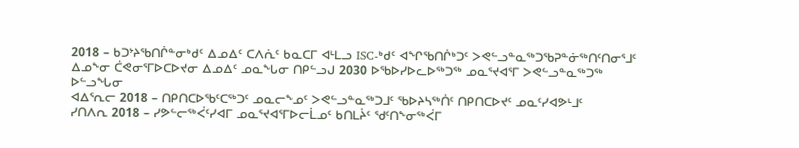2018 – ᑲᑐᔾᔨᖃᑎᒌᓐᓂᒃᑯᑦ ᐃᓄᐃᑦ ᑕᐱᕇᑦ ᑲᓇᑕᒥ ᐊᒻᒪᓗ ISC-ᒃᑯᑦ ᐊᖏᖃᑎᒌᒃᑐᑦ ᐳᕙᓪᓗᓐᓇᖅᑐᖃᕈᓐᓃᖅᑎᑦᑎᓂᕐᒧᑦ ᐃᓄᖕᓂ ᑖᕙᓂᕐᒥᐅᑕᐅᔪᓂ ᐃᓄᐃᑦ ᓄᓇᖕᒐᓂ ᑎᑭᓪᓗᒍ 2030 ᐅᖃᐅᓯᐅᓚᐅᖅᑐᖅ ᓄᓇᕐᔪᐊᕐᒥ ᐳᕙᓪᓗᓐᓇᖅᑐᖅ ᐅᓪᓗᖓᓂ
ᐊᐃᕐᕆᓕ 2018 – ᑎᑭᑎᑕᐅᖃᑦᑕᖅᑐᑦ ᓄᓇᓕᖕᓄᑦ ᐳᕙᓪᓗᓐᓇᖅᑐᒧᑦ ᖃᐅᔨᓴᖅᑏᑦ ᑎᑭᑎᑕᐅᔪᑦ ᓄᓇᑦᓯᐊᕗᒻᒧᑦ
ᓯᑎᐱᕆ 2018 – ᓯᕗᓪᓕᖅᐹᑦᓯᐊᒥ ᓄᓇᕐᔪᐊᕐᒥᐅᓕᒫᓄᑦ ᑲᑎᒪᔩᑦ ᖁᑦᑎᖕᓂᖅᐹᒥ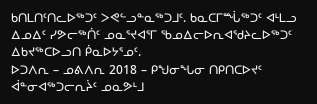ᑲᑎᒪᑎᑦᑎᓚᐅᖅᑐᑦ ᐳᕙᓪᓗᓐᓇᖅᑐᒧᑦ. ᑲᓇᑕᒥᙶᖅᑐᑦ ᐊᒻᒪᓗ ᐃᓄᐃᑦ ᓯᕗᓕᖅᑏᑦ ᓄᓇᕐᔪᐊᕐᒥ ᖃᓄᐃᓕᐅᕆᐊᖁᔨᓚᐅᖅᑐᑦ ᐃᑲᔪᖅᑕᐅᓗᑎ ᑮᓇᐅᔭᕐᓄᑦ.
ᐅᑐᐱᕆ – ᓄᕕᐱᕆ 2018 – ᑭᖑᓂᖓᓂ ᑎᑭᑎᑕᐅᔪᑦ ᐋᓐᓂᐊᖅᑐᓕᕆᔩᑦ ᓄᓇᕗᒻᒧ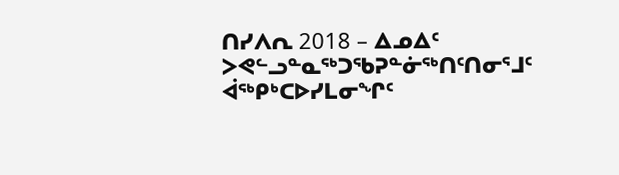ᑎᓯᐱᕆ 2018 – ᐃᓄᐃᑦ ᐳᕙᓪᓗᓐᓇᖅᑐᖃᕈᓐᓃᖅᑎᑦᑎᓂᕐᒧᑦ ᐋᖅᑭᒃᑕᐅᓯᒪᓂᖏᑦ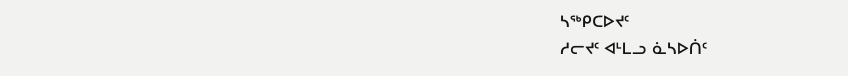ᓴᖅᑭᑕᐅᔪᑦ
ᓱᓕᔪᑦ ᐊᒻᒪᓗ ᓈᓴᐅᑏᑦ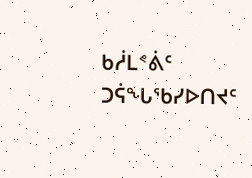ᑲᓲᒪᕝᕖᑦ ᑐᕌᖓᖃᓯᐅᑎᔪᑦ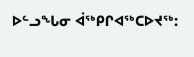ᐅᓪᓗᖓᓂ ᐋᖅᑭᒋᐊᖅᑕᐅᔪᖅ: